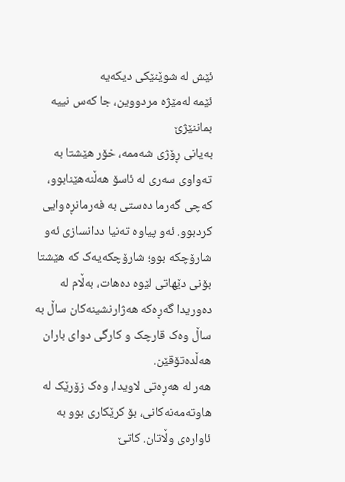ئێش لە شوێنێکی دیکەیە
ئێمە لەمێژە مردووین، جا کەس نییە بماننێژێ
بەیانی ڕۆژی شەممە، خۆر هێشتا بە تەواوی سەری لە ئاسۆ هەڵنەهێنابوو، کەچی گەرما دەستی بە فەرمانڕەوایی کردبوو. ئەو پیاوە تەنیا ددانسازی ئەو شارۆچکە بوو؛ شارۆچکەیەک کە هێشتا بۆنی دێهاتی لێوە دەهات، بەڵام لە دەوریدا گەڕەکە هەژارنشینەکان ساڵ بە ساڵ وەک قارچک و کارگی دوای باران هەڵدەتۆقێن.
هەر لە هەڕەتی لاویدا، وەک زۆرێک لە هاوتەمەنەکانی، بۆ کرێکاری بوو بە ئاوارەی وڵاتان. کاتێ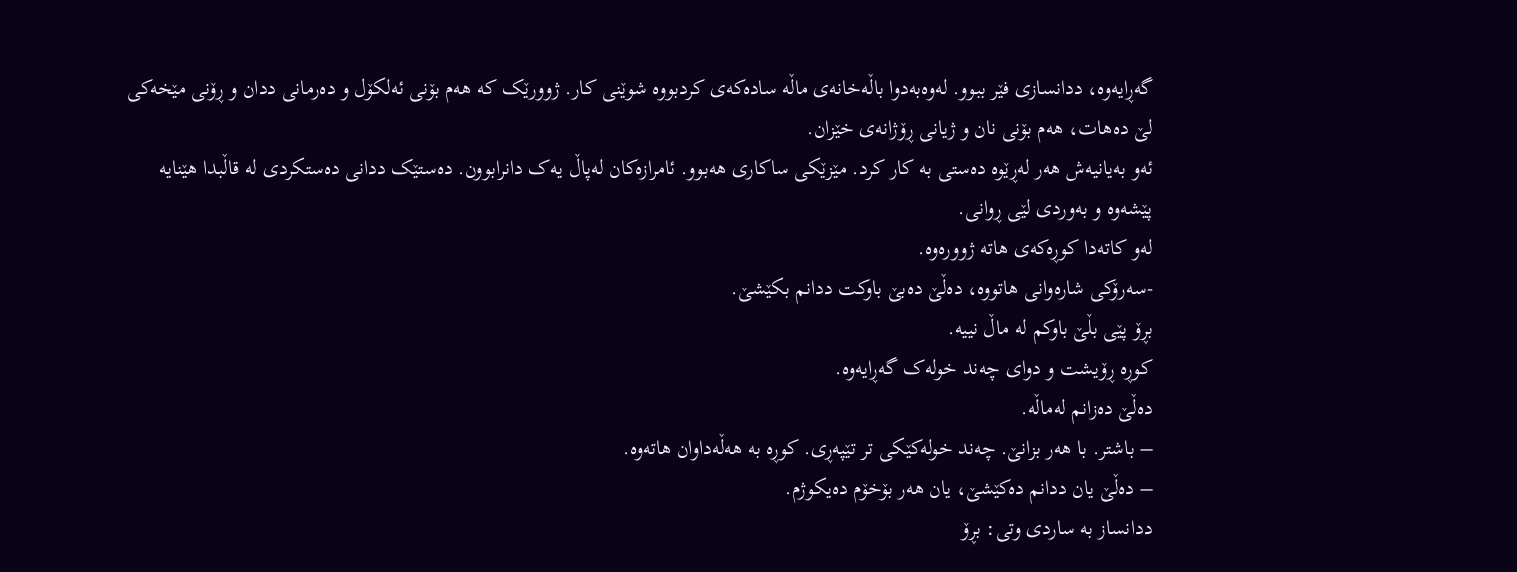گەڕایەوە، ددانسازی فێر ببوو. لەوەبەدوا باڵەخانەی ماڵە سادەکەی کردبووە شوێنی کار. ژوورێک کە هەم بۆنی ئەلکۆل و دەرمانی ددان و ڕۆنی مێخەکی لێ دەهات، هەم بۆنی نان و ژیانی ڕۆژانەی خێزان.
ئەو بەیانیەش هەر لەڕێوە دەستی بە کار کرد. مێزێکی ساکاری هەبوو. ئامرازەکان لەپاڵ یەک دانرابوون. دەستێک ددانی دەستکردی لە قاڵبدا هێنایە پێشەوە و بەوردی لێی ڕوانی.
لەو کاتەدا کوڕەکەی هاتە ژوورەوە.
-سەرۆکی شارەوانی هاتووە، دەڵێ دەبێ باوکت ددانم بکێشێ.
بڕۆ پێی بڵێ باوکم لە ماڵ نییە.
کوڕە ڕۆیشت و دوای چەند خولەک گەڕایەوە.
دەڵێ دەزانم لەماڵە.
– باشتر. با هەر بزانێ. چەند خولەکێکی تر تێپەڕی. کوڕە بە هەڵەداوان هاتەوە.
– دەڵێ یان ددانم دەکێشێ، یان هەر بۆخۆم دەیکوژم.
ددانساز بە ساردی وتی: بڕۆ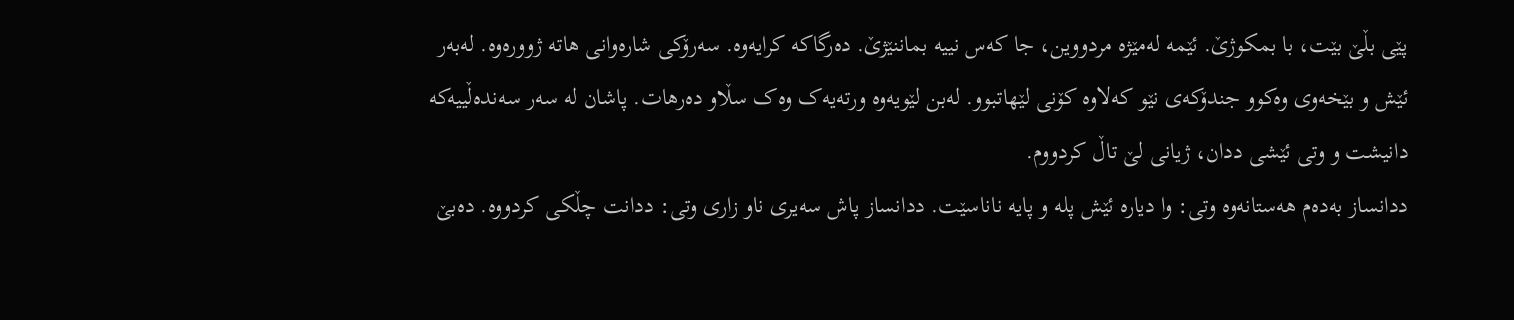پێی بڵێ بێت، با بمکوژێ. ئێمە لەمێژە مردووین، جا کەس نییە بماننێژێ. دەرگاکە کرایەوە. سەرۆکی شارەوانی هاتە ژوورەوە. لەبەر ئێش و بێخەوی وەکوو جندۆکەی نێو کەلاوە کۆنی لێهاتبوو. لەبن لێویەوە ورتەیەک وەک سڵاو دەرهات. پاشان لە سەر سەندەڵییەکە دانیشت و وتی ئێشی ددان، ژیانی لێ تاڵ کردووم.
ددانساز بەدەم هەستانەوە وتی: وا دیارە ئێش پلە و پایە ناناسێت. ددانساز پاش سەیری ناو زاری وتی: ددانت چڵکی کردووە. دەبێ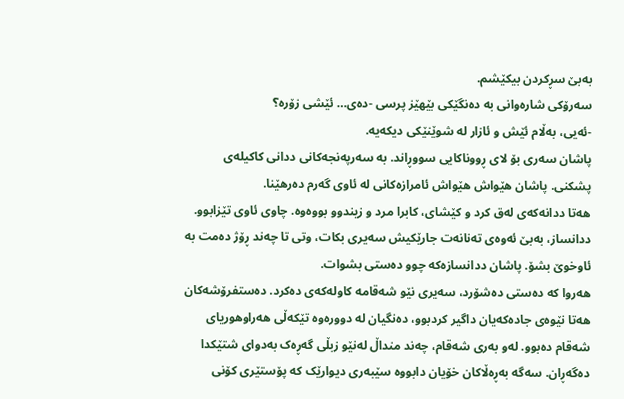بەبێ سڕکردن بیکێشم.
سەرۆکی شارەوانی بە دەنگێکی بێهێز پرسی -دەی… ئێشی زۆرە؟
-ئەیی، بەڵام ئێش و ئازار لە شوێنێکی دیکەیە.
پاشان سەری بۆ لای ڕووناکایی سووڕاند. بە سەرپەنجەکانی ددانی کاکیلەی پشکنی. پاشان هێواش هێواش ئامرازەکانی لە ئاوی گەرم دەرهێنا.
هەتا ددانەکەی لەق کرد و کێشای، کابرا مرد و زیندوو بووەوە. چاوی ئاوی تێزابوو. ددانساز، بەبێ ئەوەی تەنانەت جارێکیش سەیری بکات، وتی تا چەند ڕۆژ دەمت بە ئاوخوێ بشۆ. پاشان ددانسازەکە چوو دەستی بشوات.
هەروا کە دەستی دەشۆرد، سەیری نێو شەقامە کاولەکەی دەکرد. دەستفرۆشەکان هەتا نێوەی جادەکەیان داگیر کردبوو، دەنگیان لە دوورەوە تێکەڵی هەراوهوریای شەقام دەبوو. لەو بەری شەقام، چەند منداڵ لەنێو زبڵی گەڕەک بەدوای شتێکدا دەگەڕان. سەگە بەڕەڵاکان خۆیان دابووە سێبەری دیوارێک کە پۆستێری کۆنی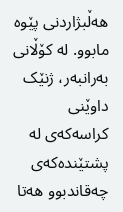هەڵبژاردنی پێوە مابوو. لە کۆڵانی بەرانبەر، ژنێک داوێنی کراسەکەی لە پشتێندەکەی چەقاندبوو هەتا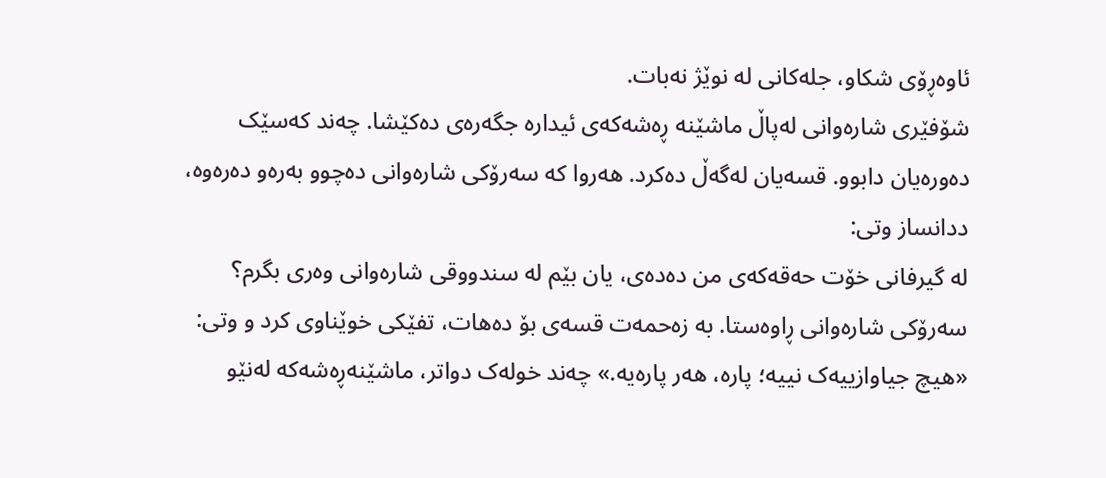ئاوەڕۆی شکاو، جلەکانی لە نوێژ نەبات.
شۆفێری شارەوانی لەپاڵ ماشێنە ڕەشەکەی ئیدارە جگەرەی دەکێشا. چەند کەسێک دەورەیان دابوو. قسەیان لەگەڵ دەکرد. هەروا کە سەرۆکی شارەوانی دەچوو بەرەو دەرەوە، ددانساز وتی:
لە گیرفانی خۆت حەقەکەی من دەدەی، یان بێم لە سندووقی شارەوانی وەری بگرم؟ سەرۆکی شارەوانی ڕاوەستا. بە زەحمەت قسەی بۆ دەهات، تفێکی خوێناوی کرد و وتی:
«هیچ جیاوازییەک نییە؛ پارە، هەر پارەیە.» چەند خولەک دواتر، ماشێنەڕەشەکە لەنێو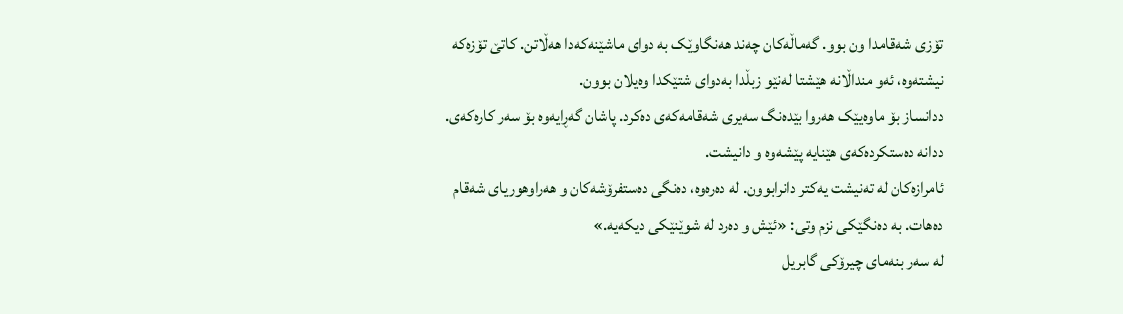تۆزی شەقامدا ون بوو. گەماڵەکان چەند هەنگاوێک بە دوای ماشێنەکەدا هەڵاتن. کاتێ تۆزەکە نیشتەوە، ئەو منداڵانە هێشتا لەنێو زبڵدا بەدوای شتێکدا وەیلان بوون.
ددانساز بۆ ماوەیێک هەروا بێدەنگ سەیری شەقامەکەی دەکرد. پاشان گەڕایەوە بۆ سەر کارەکەی. ددانە دەستکردەکەی هێنایە پێشەوە و دانیشت.
ئامرازەکان لە تەنیشت یەکتر دانرابوون. لە دەرەوە، دەنگی دەستفرۆشەکان و هەراوهوریای شەقام دەهات. بە دەنگێکی نزم وتی: «ئێش و دەرد لە شوێنێکی دیکەیە.»
لە سەر بنەمای چیرۆکی گابریل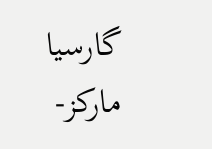گارسیا مارکز-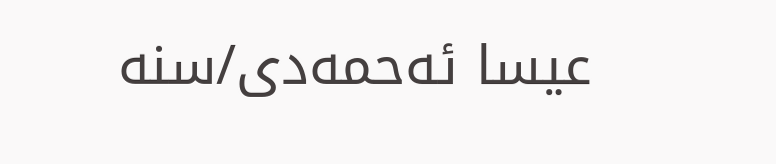عیسا ئەحمەدی/سنه